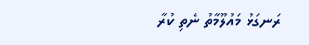ރަނގަޅު މައުލޫމާތު ނެތި ކުރާ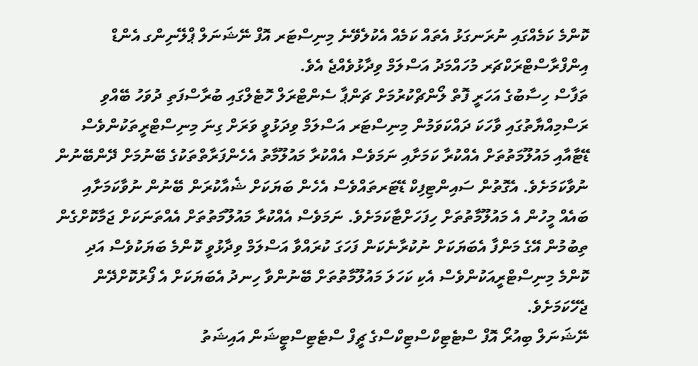ކޮންމެ ކަމެއްގައި ނުރަނގަޅު އެތައް ކަމެއް އެކުލެވޭނެ މިނިސްޓަރ އޮފް ނޭޝަނަލް ޕްލޭނިންގ އެންޑް އިންފްރާސްޓްރަކްޗަރ މުހައްމަދު އަސްލަމް ވިދާޅުވެއްޖެ އެވެ.
ތަފާސް ހިސާބުގެ އަހަރީ ފޮތް ލޯންޗްކުރުމަށް ޗަންޕާ ސެންޓްރަލް ހޮޓެލްގައި ބުރާސްފަތި ދުވަހު ބޭއްވި ރަސްމިއްޔާތުގައި ވާހަކަ ދައްކަވަމުން މިނިސްޓަރ އަސްލަމް ވިދަޅުވީ ވަރަށް ގިނަ މިނިސްޓްރީތަކުންވެސް ޑޭޓާއާއި މައުލޫމަތުތަށް އެއްކުރާ ކަމަށާއި ނަމަވެސް އެއްކުރާ މައުލޫމާތު އެހެންފަރާތްތަކުގެ ބޭނުމަށް ދޭންބޭނުން ނުވާކަމަށެވެ. އެގޮތުން ސައިންޓިފިކް ޑޭޓަރތައްވެސް އެހެން ބަޔަކަށް ޝެއާކުރަން ބޭނުން ނުވާކަމަށާއި ބައެއް މީހުން އެ މައުލޫމާތުތަށް ހިފަހަށްޓާކަމަށެވެ. ނަމަވެސް އެއްކުރާ މައުލޫމަތުތަށް އެއްތަނަކަށް ޖަމާކޮށްގެން ތިބުމުން އޭގެ މަންފާ އެބަޔަކަށް ނުކުރާނެކަން ފަހަގަ ކުރައްވާ އަސްލަމް ވިދާޅުވީ ކޮންމެ ބަޔަކުވެސް އަދި ކޮންމެ މިނިސްޓްރީއަކުންވެސް އެކި ކަހަލަ މައުލޫމާތުތަށް ބޭނުންވާ ހިނދު އެބަޔަކަށް އެ ފޯރުކޮށްދޭން ޖެހޭކަމަށެވެ.
ނޭޝަނަލް ބިއުރޯ އޮފް ސްޓެޓިކްސްޓިކްސްގެ ޗީފް ސްޓެޓިސްޓީޝަން އައިޝަތު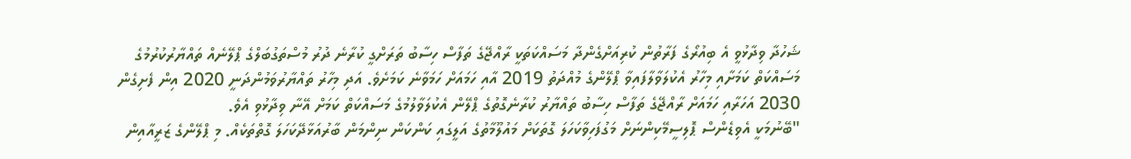ޝަހުދާ ވިދާޅުވީ އެ ބިއުރޯގެ ފަރާތުން ކުރިއަށްގެންދާ މަސައްކަތަކީ ރާއްޖޭގެ ތަފާސް ހިސާބު ތަރަށްގީ ކުރާނެ ދުރު މުސްތަގުބަލްގެ ޕްލޭނެއް ތައްޔާރުކުރުމުގެ މަސައްކަތް ކަމަށާއި މިހާރު އެކުލަވާލާފައިވާ ޕްލޭންގެ މުއްދަތު 2019 އާއި ހަމައަށް ހަމަވާނެ ކަމަށެވެ. އަދި މިހާރު ތައްޔާރުވަމުންދަނީ 2020 އިން ފެށިގެން 2030 އަހަރާއި ހަމައަށް ރާއްޖޭގެ ތަފާސް ހިސާބު ތައްޔާރު ކުރާނެގޮތުގެ ޕްލޭން އެކުލަވާލުމުގެ މަސައްކަތް ކަމަށް އޭނާ ވިދާޅުވި އެވެ.
"ބޭނުމަކީ އެވިޑެންސް ޕޮލިސީމޭކިންނަށް މަގުފަހިވާކަހަލަ ގޮތަކަށް މައުލޫމާތުގެ އަލީގައި ކަންކަން ނިންމަން ބާރުއަޅާދޭކަހަލަ ގޮތްތަކެއް. މި ޕްލޭންގެ ޒަރީއާއިން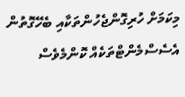މިކަމަށް ހުރިގޮންޖެހުންތަކާއި ބެހޭގޮތުން އެސެސްމެންޓްތަކެއް ކޮންމެވެސް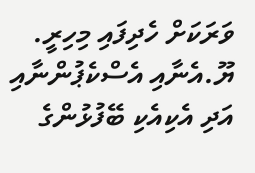ވަރަކަށް ހެދިފައި މިހިރީ. ޔޫ.އެނާއި އެސްކެޕުންނާއި އަދި އެކިއެކި ބޭފުޅުންގެ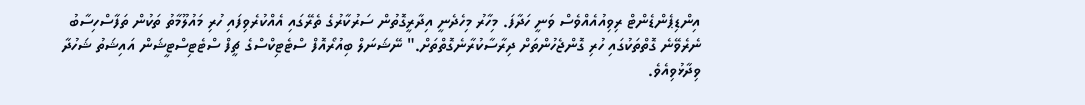އިންޑިޕެންޑެންޓް ރިވިއުއެއްވެސް ވަނީ ހަދާފަ. މިހާރު މިހެދެނީ އިދާރީގޮތުން ސަރުކާރުގެ ތެރޭގައި އެއްކުރެވިފައި ހުރި މައުލޫމާތު ތަކުން ތަފާސްހިސާބު ނެރެވޭނެ ގޮތްތަކުގައި ހުރި ގޮންޖެހުންތަށް ދިރާސާކުރާނެގޮތްތަށް." ނޭޝަނަލް ބިއުރޯއޮފް ސްޓެޓިކްސްގެ ޗީފް ސްޓެޓިސްޓީޝަން އައިޝަތު ޝަހުދާ ވިދާޅުވިއެވެ.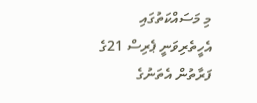މި މަސައްކަތުގައި އެހީތެރިވަނީ ޕެރިސް 21ގެ ފަރާތުން އެތަނުގެ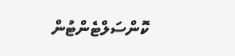ކޮންސަލްޓެންޓުން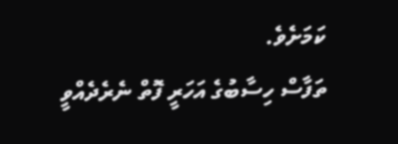ކަމަށެވެ.
ތަފާސް ހިސާބުގެ އަހަރީ ފޮތް ނެރެދެއްވީ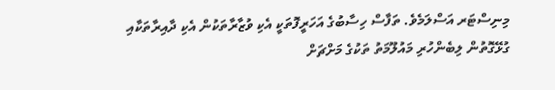މިނިސްޓަރ އަސްލަމެވެ. ތަފާސް ހިސާބުގެ އަހަރީފޮތަކީ އެކި ވުޒާރާތަކުން އެކި ދާއިރާތަކާއި ގުޅޭގޮތުން ލިބެންހުރި މައުލޫމަތު ތަކުގެ މަށްޗަށް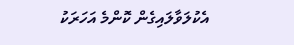އެކުލަވާލައިގެން ކޮންމެ އަހަރަކު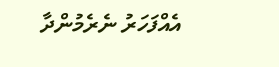އެއްފަހަރު ނެރެމުންދާ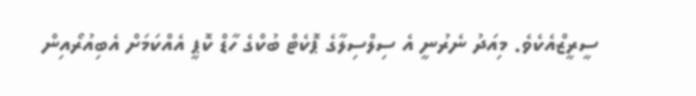ސީރީޒްއެކެވެ. މިއަދު ނެރުނީ އެ ސިލްސިލާގެ ޕޮކެޓް ބުކްގެ ހާޑް ކޮޕީ އެއްކަމަށް އެބިއުރޯއިން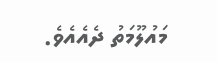މައުލޫމަތު ދެއެއެވެ.